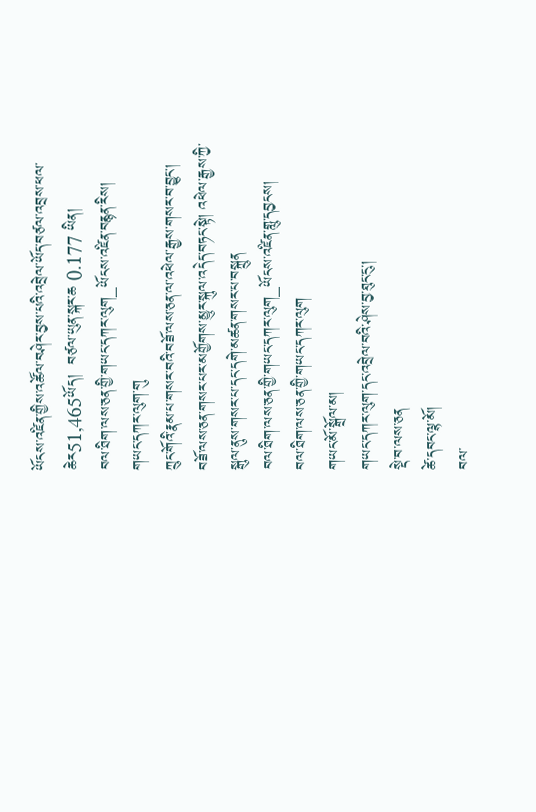ཡོངས་འཛིན་གྱིས་འཚོལ་བཤེར་བྱས་པའི་འབྲེལ་ཡོད་བཙལ་འབྲས་ཕལ་ཆེར51,465ཡོད།  བཙལ་ཡུན་སྐར་ཆ 0.177 ཡིན།
བལ་ཐིག་ལས་ཅན་གྱི་གཡང་དཀར་ལུག_ཡོངས་འཛིན་བརྙན་རིས།
གཡང་དཀར་ལུག་གུ
ཀྲུང་གོའི་རྣམ་པ་གསར་བའི་བཟོ་ལས་ཅན་ལ་འཕེལ་རྒྱས་གསར་བ་བྱུང་།
བཟོ་ལས་ཅན་གསར་པར་མགྱོགས་མྱུར་སྐུལ་འདེད་བཏང་སྟེ། འཕེལ་རྒྱས་ཀྱི་སྒུལ་ནུས་གསར་པ་དང་དགེ་མཚན་གསར་པ་བསྐྲུན
བལ་ཐིག་ལས་ཅན་གྱི་གཡང་དཀར་ལུག_ཡོངས་འཛིན་གླུ་དབྱངས།
བལ་ཐིག་ལས་ཅན་གྱི་གཡང་དཀར་ལུག
གཡང་མོ་སྒྲོལ་མ།
གཡང་དཀར་ལུག་དང་འབྲེལ་བའི་ཤེས་བྱ་ཐུང་ངུ་།
སྡེ་བ་ལས་ཅན
ཚེ་དབང་ལྷ་མོ།
བལ་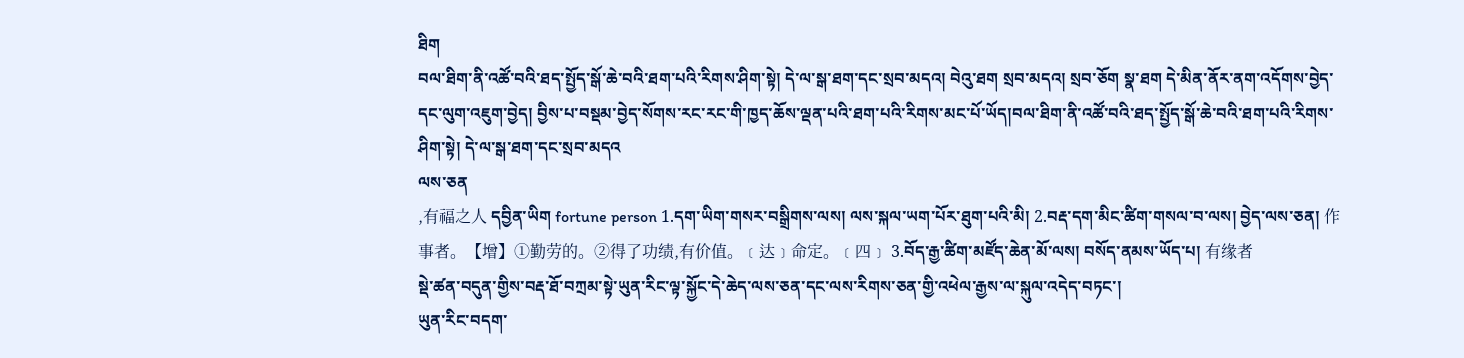ཐིག
བལ་ཐིག་ནི་འཚོ་བའི་ཐད་སྤྱོད་སྒོ་ཆེ་བའི་ཐག་པའི་རིགས་ཤིག་སྟེ། དེ་ལ་སྒ་ཐག་དང་སྲབ་མདའ། བེའུ་ཐག སྲབ་མདའ། སྲབ་ཅོག སྣ་ཐག དེ་མིན་ནོར་ནག་འདོགས་བྱེད་དང་ལུག་འཇུག་བྱེད། བྱིས་པ་བསྡམ་བྱེད་སོགས་རང་རང་གི་ཁྱད་ཆོས་ལྡན་པའི་ཐག་པའི་རིགས་མང་པོ་ཡོད།བལ་ཐིག་ནི་འཚོ་བའི་ཐད་སྤྱོད་སྒོ་ཆེ་བའི་ཐག་པའི་རིགས་ཤིག་སྟེ། དེ་ལ་སྒ་ཐག་དང་སྲབ་མདའ
ལས་ཅན
,有福之人 དབྱིན་ཡིག fortune person 1.དག་ཡིག་གསར་བསྒྲིགས་ལས། ལས་སྐལ་ཡག་པོར་ཐུག་པའི་མི། 2.བརྡ་དག་མིང་ཚིག་གསལ་བ་ལས། བྱེད་ལས་ཅན། 作事者。【增】①勤劳的。②得了功绩,有价值。﹝达﹞命定。﹝四﹞ 3.བོད་རྒྱ་ཚིག་མཛོད་ཆེན་མོ་ལས། བསོད་ནམས་ཡོད་པ། 有缘者
སྡེ་ཚན་བདུན་གྱིས་བརྡ་ཐོ་བཀྲམ་སྟེ་ཡུན་རིང་ལྟ་སྐྱོང་དེ་ཆེད་ལས་ཅན་དང་ལས་རིགས་ཅན་གྱི་འཕེལ་རྒྱས་ལ་སྐུལ་འདེད་བཏང་།
ཡུན་རིང་བདག་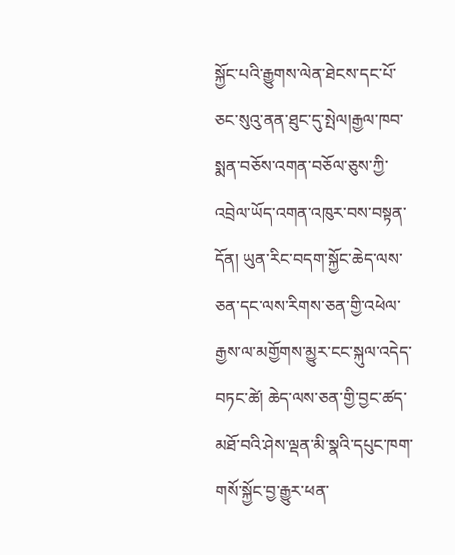སྐྱོང་པའི་རྒྱུགས་ལེན་ཐེངས་དང་པོ་ཅང་སུའུ་ནན་ཐུང་དུ་སྤེལ།རྒྱལ་ཁབ་སྨན་བཅོས་འགན་བཅོལ་ཅུས་ཀྱི་འབྲེལ་ཡོད་འགན་འཁུར་བས་བསྟན་དོན། ཡུན་རིང་བདག་སྐྱོང་ཆེད་ལས་ཅན་དང་ལས་རིགས་ཅན་གྱི་འཕེལ་རྒྱས་ལ་མགྱོགས་མྱུར་ངང་སྐུལ་འདེད་བཏང་ཚེ། ཆེད་ལས་ཅན་གྱི་བྱང་ཚད་མཐོ་བའི་ཤེས་ལྡན་མི་སྣའི་དཔུང་ཁག་གསོ་སྐྱོང་བྱ་རྒྱུར་ཕན་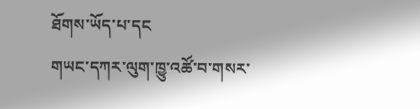ཐོགས་ཡོད་པ་དང
གཡང་དཀར་ལུག་ཁྱུ་འཚོ་བ་གསར་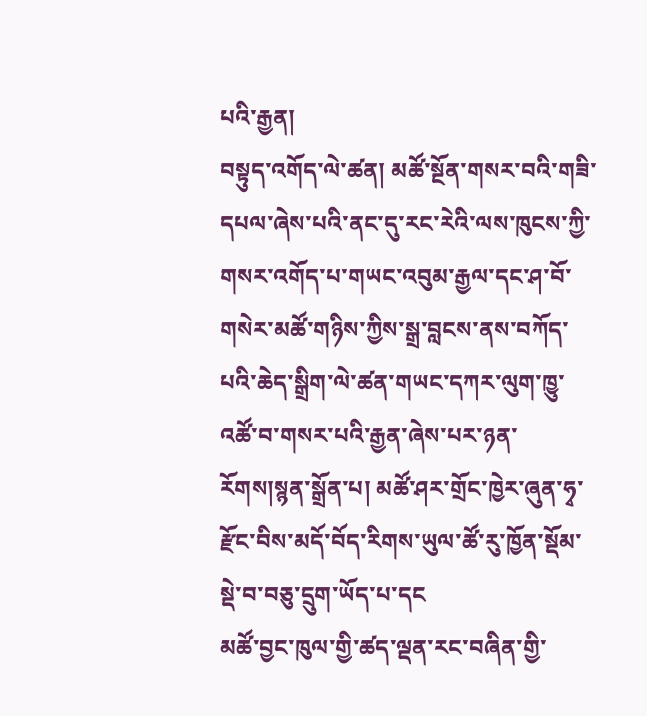པའི་རྒྱན།
བསྟུད་འགོད་ལེ་ཚན། མཚོ་སྔོན་གསར་བའི་གཟི་དཔལ་ཞེས་པའི་ནང་དུ་རང་རེའི་ལས་ཁུངས་ཀྱི་གསར་འགོད་པ་གཡང་འབུམ་རྒྱལ་དང་ཤ་བོ་གསེར་མཚོ་གཉིས་ཀྱིས་སྒྲ་བླངས་ནས་བཀོད་པའི་ཆེད་སྒྲིག་ལེ་ཚན་གཡང་དཀར་ལུག་ཁྱུ་འཚོ་བ་གསར་པའི་རྒྱན་ཞེས་པར་ཉན་རོགས།སྙན་སྒྲོན་པ། མཚོ་ཤར་གྲོང་ཁྱེར་ཞུན་ཧྭ་རྫོང་བིས་མདོ་བོད་རིགས་ཡུལ་ཚོ་རུ་ཁྱོན་སྡོམ་སྡེ་བ་བཅུ་དྲུག་ཡོད་པ་དང
མཚོ་བྱང་ཁུལ་གྱི་ཚད་ལྡན་རང་བཞིན་གྱི་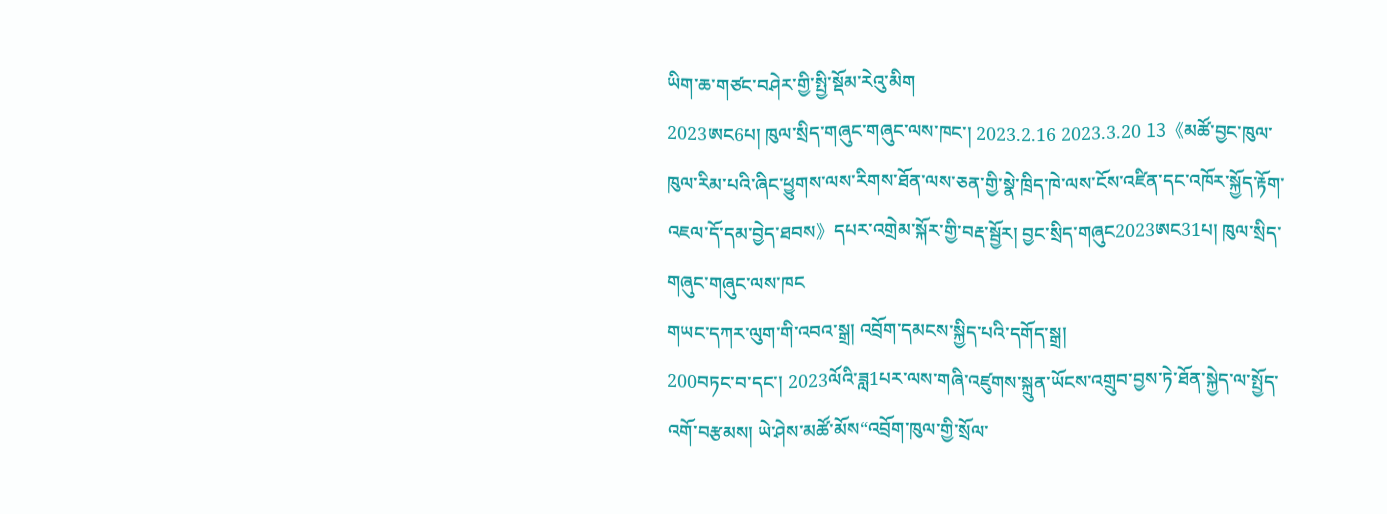ཡིག་ཆ་གཙང་བཤེར་གྱི་སྤྱི་སྡོམ་རེའུ་མིག
2023ཨང6པ། ཁུལ་སྲིད་གཞུང་གཞུང་ལས་ཁང་། 2023.2.16 2023.3.20 13《མཚོ་བྱང་ཁུལ་ཁུལ་རིམ་པའི་ཞིང་ཕྱུགས་ལས་རིགས་ཐོན་ལས་ཅན་གྱི་སྣེ་ཁྲིད་ཁེ་ལས་ངོས་འཛིན་དང་འཁོར་སྐྱོད་རྟོག་འཇལ་དོ་དམ་བྱེད་ཐབས》དཔར་འགྲེམ་སྐོར་གྱི་བརྡ་སྦྱོར། བྱང་སྲིད་གཞུང2023ཨང31པ། ཁུལ་སྲིད་གཞུང་གཞུང་ལས་ཁང
གཡང་དཀར་ལུག་གི་འབའ་སྒྲ། འབྲོག་དམངས་སྐྱིད་པའི་དགོད་སྒྲ།
200བཏང་བ་དང་། 2023ལོའི་ཟླ1པར་ལས་གཞི་འཛུགས་སྐྲུན་ཡོངས་འགྲུབ་བྱས་ཏེ་ཐོན་སྐྱེད་ལ་སྤྱོད་འགོ་བརྩམས། ཡེ་ཤེས་མཚོ་མོས“འབྲོག་ཁུལ་གྱི་སྲོལ་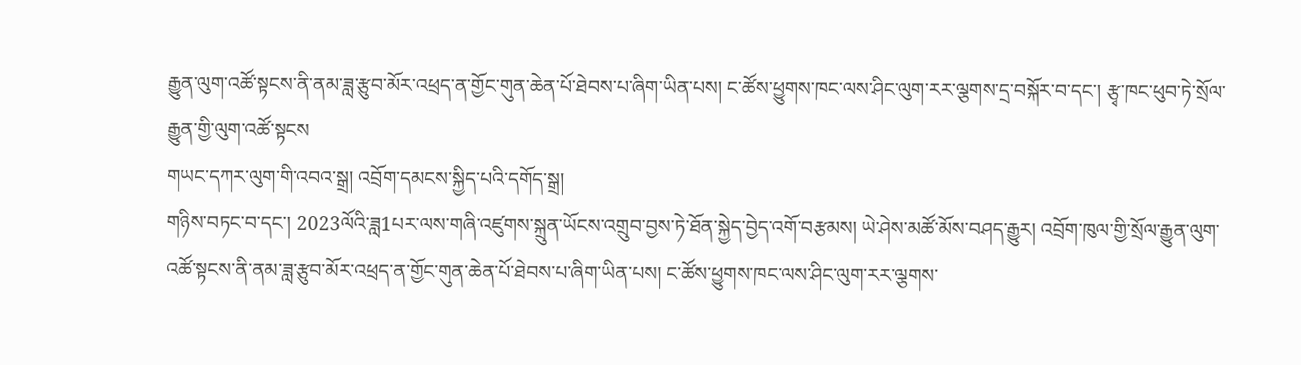རྒྱུན་ལུག་འཚོ་སྟངས་ནི་ནམ་ཟླ་རྩུབ་མོར་འཕྲད་ན་གྱོང་གུན་ཆེན་པོ་ཐེབས་པ་ཞིག་ཡིན་པས། ང་ཚོས་ཕྱུགས་ཁང་ལས་ཤིང་ལུག་རར་ལྕགས་དྲ་བསྐོར་བ་དང་། རྩྭ་ཁང་ཕུབ་ཏེ་སྲོལ་རྒྱུན་གྱི་ལུག་འཚོ་སྟངས
གཡང་དཀར་ལུག་གི་འབའ་སྒྲ། འབྲོག་དམངས་སྐྱིད་པའི་དགོད་སྒྲ།
གཉིས་བཏང་བ་དང་། 2023ལོའི་ཟླ1པར་ལས་གཞི་འཛུགས་སྐྲུན་ཡོངས་འགྲུབ་བྱས་ཏེ་ཐོན་སྐྱེད་བྱེད་འགོ་བརྩམས། ཡེ་ཤེས་མཚོ་མོས་བཤད་རྒྱུར། འབྲོག་ཁུལ་གྱི་སྲོལ་རྒྱུན་ལུག་འཚོ་སྟངས་ནི་ནམ་ཟླ་རྩུབ་མོར་འཕྲད་ན་གྱོང་གུན་ཆེན་པོ་ཐེབས་པ་ཞིག་ཡིན་པས། ང་ཚོས་ཕྱུགས་ཁང་ལས་ཤིང་ལུག་རར་ལྕགས་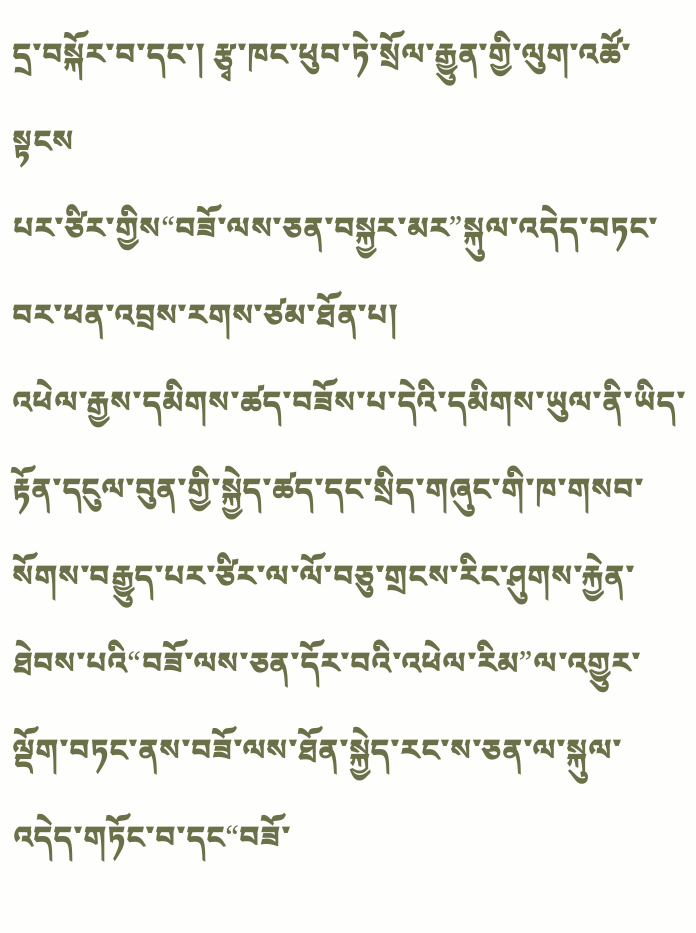དྲ་བསྐོར་བ་དང་། རྩྭ་ཁང་ཕུབ་ཏེ་སྲོལ་རྒྱུན་གྱི་ལུག་འཚོ་སྟངས
པར་ཙིར་གྱིས“བཟོ་ལས་ཅན་བསྐྱར་མར”སྐུལ་འདེད་བཏང་བར་ཕན་འབྲས་རགས་ཙམ་ཐོན་པ།
འཕེལ་རྒྱས་དམིགས་ཚད་བཟོས་པ་དེའི་དམིགས་ཡུལ་ནི་ཡིད་རྟོན་དངུལ་བུན་གྱི་སྐྱེད་ཚད་དང་སྲིད་གཞུང་གི་ཁ་གསབ་སོགས་བརྒྱུད་པར་ཙིར་ལ་ལོ་བཅུ་གྲངས་རིང་ཤུགས་རྐྱེན་ཐེབས་པའི“བཟོ་ལས་ཅན་དོར་བའི་འཕེལ་རིམ”ལ་འགྱུར་ལྡོག་བཏང་ནས་བཟོ་ལས་ཐོན་སྐྱེད་རང་ས་ཅན་ལ་སྐུལ་འདེད་གཏོང་བ་དང“བཟོ་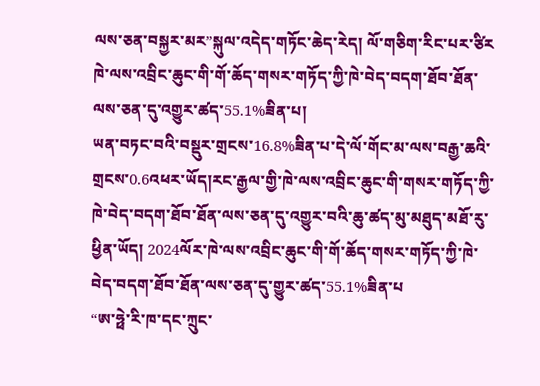ལས་ཅན་བསྐྱར་མར”སྐུལ་འདེད་གཏོང་ཆེད་རེད། ལོ་གཅིག་རིང་པར་ཙིར
ཁེ་ལས་འབྲིང་ཆུང་གི་གོ་ཆོད་གསར་གཏོད་ཀྱི་ཁེ་བེད་བདག་ཐོབ་ཐོན་ལས་ཅན་དུ་འགྱུར་ཚད་55.1%ཟིན་པ།
ཡན་བཏང་བའི་བསྡུར་གྲངས་16.8%ཟིན་པ་དེ་ལོ་གོང་མ་ལས་བརྒྱ་ཆའི་གྲངས་0.6འཕར་ཡོད།རང་རྒྱལ་གྱི་ཁེ་ལས་འབྲིང་ཆུང་གི་གསར་གཏོད་ཀྱི་ཁེ་བེད་བདག་ཐོབ་ཐོན་ལས་ཅན་དུ་འགྱུར་བའི་ཆུ་ཚད་མུ་མཐུད་མཐོ་རུ་ཕྱིན་ཡོད། 2024ལོར་ཁེ་ལས་འབྲིང་ཆུང་གི་གོ་ཆོད་གསར་གཏོད་ཀྱི་ཁེ་བེད་བདག་ཐོབ་ཐོན་ལས་ཅན་དུ་གྱུར་ཚད་55.1%ཟིན་པ
“ཨ་ཧྥེ་རི་ཁ་དང་ཀྲུང་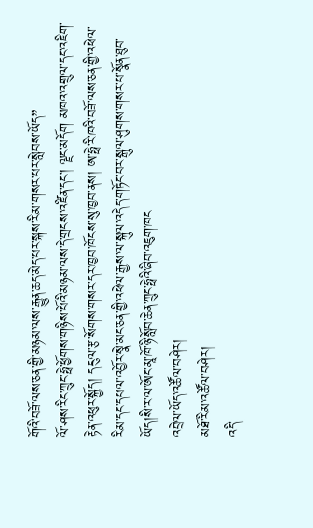གོའི་བཟོ་ལས་ཅན་གྱི་མཉམ་ལས་རྒྱུན་ཆད་མེད་པར་སྐས་རིམ་གསར་པར་སླེབས་ཡོད”
ལོ་ཤས་རིང་ཀྲུང་ཧྥེ་ཕྱོགས་གཉིས་པོའི་མཉམ་ལས་དེ་གྲངས་འཛིན་དང་། ལྗང་མདོག མཁའ་འགྲུལ་དང་འཇིག་རྟེན་འཕུར་སྐྱོད། དངུལ་རྩ་སོགས་གསར་དར་ཁྱབ་ཁོངས་སུ་ཁྱབ་ནས། ཨ་ཧྥེ་རི་ཁའི་བཟོ་ལས་ཅན་གྱི་འཕེལ་རིམ་དང་དཔལ་འབྱོར་སྣེ་མང་ཅན་གྱི་འཕེལ་རྒྱས་ལ་སྐུལ་འདེད་གཏོང་བར་སྒུལ་ཤུགས་གསར་པ་སྣོན་ཐུབ་ཡོད།སི་ར་ལ་ཨོང་མཱ་ཁོ་ཉི་སློབ་ཆེན་ཀྲུང་ཧྥེའི་ཞིབ་འཇུག་ཁང
འབྲེལ་ཡོད་འཚོལ་བཤེར།
མཐོ་རིམ་འཚོལ་བཤེར།
འདི་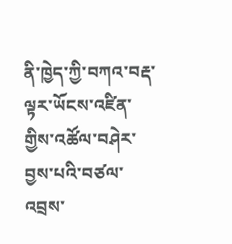ནི་ཁྱེད་ཀྱི་བཀའ་བརྡ་ལྟར་ཡོངས་འཛིན་གྱིས་འཚོལ་བཤེར་བྱས་པའི་བཙལ་འབྲས་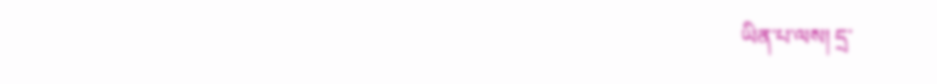ཡིན་པ་ལས། དྲ་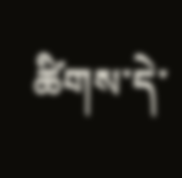ཚིགས་དེ་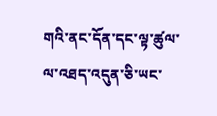གའི་ནང་དོན་དང་ལྟ་ཚུལ་ལ་འཐད་འདུན་ཅི་ཡང་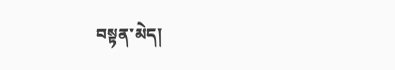བསྟན་མེད།